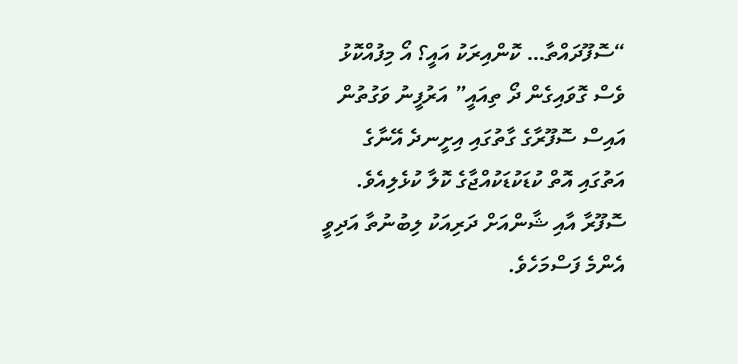“ސޮފޫދައްތާ… ކޮންއިރަކު އައީ؟ އޯ މިފުއްކޮޅު ވެސް ގޮވައިގެން ދޯ ތިއައީ” އަރުފީނު ވަގުތުން އައިސް ސޮފޫރާގެ ގާތުގައި އިށީނދެ އޭނާގެ އަތުގައި އޮތް ކުޑަކުޑަކުއްޖާގެ ކޮލާ ކުޅެލިއެވެ.
ސޮފޫރާ އާއި ޝާންއަށް ދަރިއަކު ލިބުނުތާ އަދިވީ އެންމެ ފަސްމަހެވެ.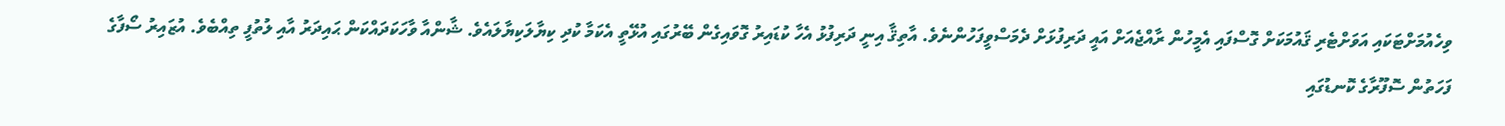ވިހެއުމަށްޓަކައި އަވަށްޓެރި ޤައުމަކަށް ގޮސްފައި އެމީހުން ރާއްޖެއަށް އައީ ދަރިފުޅަށް ދެމަސްވީފަހުންނެވެ. އާތިޤާ އިނީ ދަރިފުޅު އެހާ ކުޑައިރު ގޮވައިގެން ބޭރުގައި އުޅޭތީ އެކަމާ ކުދި ކިޔާލަކިޔާލައެވެ. ޝާންއާ ވާހަކަދައްކަން ޙައިދަރު އާއި ލުތުފީ ތިއްބެވެ. އުޒައިރު ސޯފާގެ ފަހަތުން ސޮފޫރާގެ ކޮނޑުގައި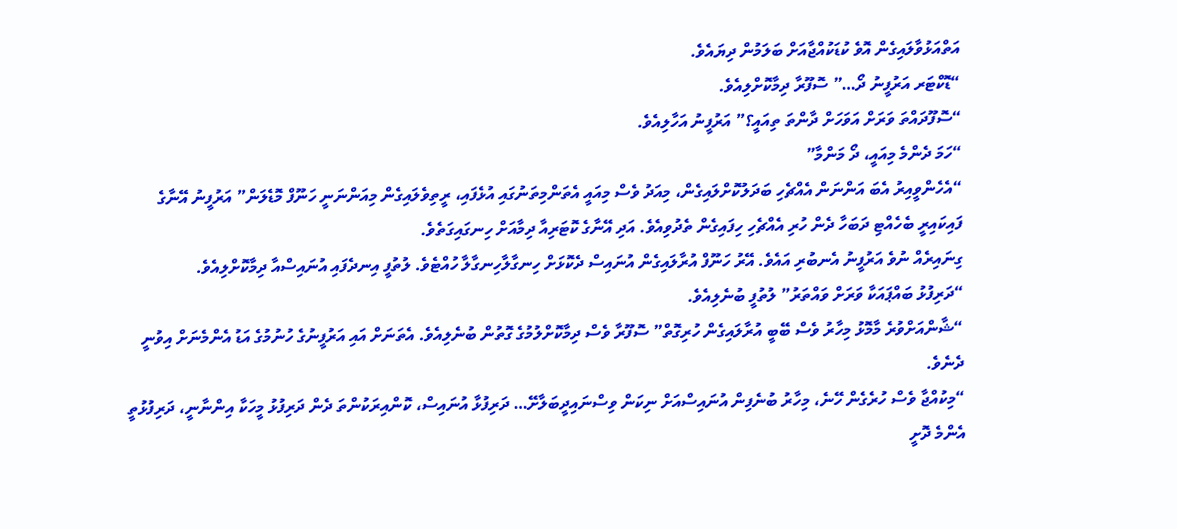އަތްއަޅުވާލައިގެން އޮވެ ކުޑަކުއްޖާއަށް ބަލަމުން ދިޔައެވެ.
“ޑޮކްޓަރ އަރުފީނު ދޯ…” ސޮފޫރާ ދިމާކޮށްލިއެވެ.
“ސޮފޫދައްތަ ވަރަށް އަވަހަށް ދާންތަ ތިއައީ؟” އަރުފީނު އަހާލިއެވެ.
“ހަމަ ދެންމެ މިއައީ، ދޯ މަންމާ”
“އެހެންވީއިރު އެބަ އަންނަން އެއްޗެހި ބަދަލުކޮށްލައިގެން، މިއަދު ވެސް މިއައީ އެތަންމިތަނުގައި އުޅެފައި، ރީތިވެލައިގެން މިއަންނަނީ ހަނޫފް މޮޑެލަން” އަރުފީނު އޭނާގެ ފައިކައިރީ ބެހެއްޓި ދަބަހާ ދެން ހުރި އެއްޗެހި ހިފައިގެން ތެދުވިއެވެ. އަދި އޭނާގެ ކޮޓަރިއާ ދިމާއަށް ހިނގައިގަތެވެ.
ގިނައިރެއް ނުވެ އަރުފީނު އެނބުރި އައެވެ. އޭރު ހަނޫފް އުރާލައިގެން އުނައިސް ދެކޮޅަށް ހިނގާލާހިނގާލާ ހުއްޓެވެ. ލުތުފީ އިނދެފައި އުނައިސްއާ ދިމާކޮށްލިއެވެ.
“ދަރިފުޅު ބައްޕައަކާ ވަރަށް ވައްތަރު” ލުތުފީ ބުނެލިއެވެ.
“ޝާންއަށްވުރެ މާމޮޅު މިހާރު ވެސް ބޭބީ އުރާލައިގެން ހުރިގޮތް” ސޮފޫރާ ވެސް ދިމާކޮށްލުމުގެ ގޮތުން ބުނެލިއެވެ. އެތަނަށް އައި އަރުފީނުގެ ހުނުމުގެ އަޑު އެންމެނަށް އިވުނީ ދެނެވެ.
“މިކުއްޖާ ވެސް ހުރެގެން ހޭނެ، މިހާރު ބުނެފިން އުނައިސްއަށް ނިކަން ވިސްނައިދީބަލާށޭ… ދަރިފުޅާ އުނައިސް، ކޮންއިރަކުންތަ ދެން ދަރިފުޅު މީހަކާ އިންނާނީ، ދަރިފުޅުތީ އެންމެ ދޮށީ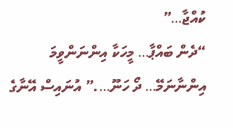ކުއްޖާ…”
“ދެން ބައްޕާ… މީހަކާ އިންނަންވީމަ އިންނާނަމޭ… ދޯ ހަނޫ….” އުނައިސް އޭނާގެ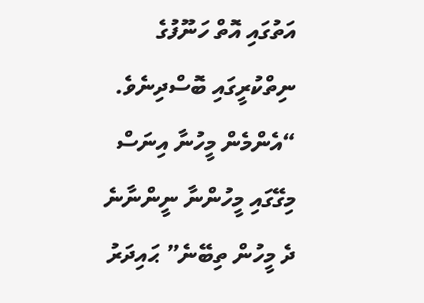އަތުގައި އޮތް ހަނޫފުގެ ނިތްކުރީގައި ބޮސްދިނެވެ.
“އެންމެން މީހުނާ އިނަސް މިގޭގައި މީހުންނާ ނީންނާނެ ދެ މީހުން ތިބޭނެ” ޙައިދަރު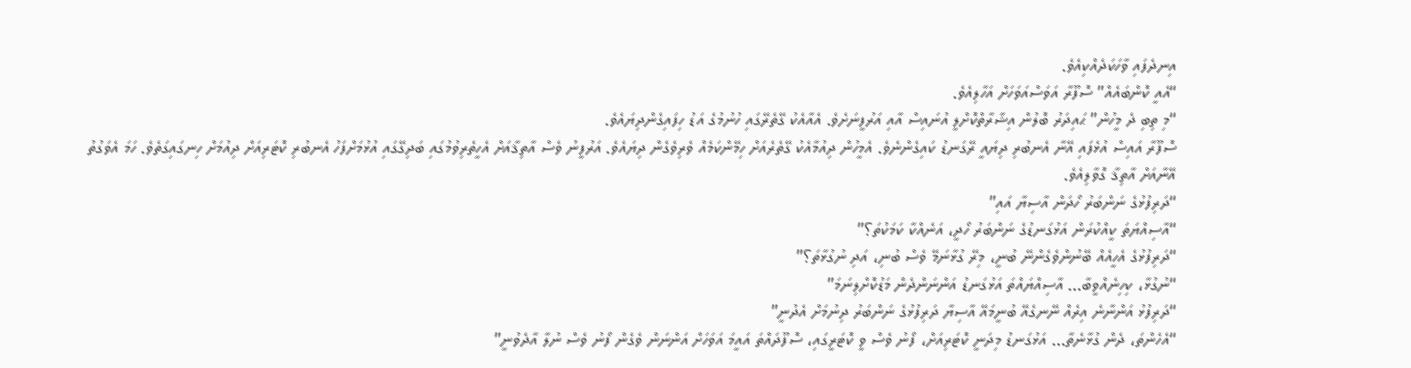އިނދެފައި ވާހަކަދެއްކިއެވެ.
“އެއީ ކޮންބައެއް” ސޮފޫރާ އަވަސްއަވަހަށް އަހާލިއެވެ.
“މި ތިބި ދެ މީހުން” ޙައިދަރު ބޮލުން އިޝާރާތްކޮށްލީ އުނައިސް އާއި އަރުފީނަށެވެ. އެއާއެކު ގޭތެރޭގައި ހުނުމުގެ އަޑު ހިފައިގެންދިޔައެވެ.
ސޮފޫރާ އައިސް އުޅެފައި އޭނާ އެނބުރި ދިޔައީ ރޭގަނޑު ކައިގެންނެވެ. އެމީހުން ދިއުމާއެކު ގޭތެރެއަށް ހިމޭންކަމެއް ވެރިވެގެން ދިޔައެވެ. އަރުފީނު ވެސް އާތިޤާއަށް އެހީތެރިވުމުގައި ބަދިގޭގައި އުޅުމަށްފަހު އެނބުރި ކޮޓަރިއަށް ދިއުމަށް ހިނގައިގަތެވެ. ހަމަ އެވަގުތު އޭނާއަށް އާތިޤާ ގޮވާލިއެވެ.
“ދަރިފުޅުގެ ނަންބަރު ހޯދަން އާސިޔާ އައި”
“އާސިއްޔަތަ ކީއްކުރަން އަޅުގަނޑުގެ ނަންބަރު ހޯދީ، އަނެއްކާ ކަމަކުތަ؟”
“ދަރިފުޅުގެ އެހީއެއް ބޭނުންވެގެންނޭ ބުނީ، މިރޭ ގުޅާނަމޭ ވެސް ބުނި، އަދި ނުގުޅާތަ؟”
“ނުގުޅާ، ކިހިނެއްވީބާ… އާސިއްޔައްތަ އަޅުގަނޑު އަންނަންދެން މަޑުކޮށްލިނަމަ”
“ދަރިފުޅު އަންނާނެ އިރެއް ނޭނގެއޭ ބުނީމައޭ އާސިޔާ ދަރިފުޅުގެ ނަންބަރު ދިނުމަށް އެދުނީ”
“އެހެންތަ، ދެން ގުޅާނެތާ… އަޅުގަނޑު މިދަނީ ކޮޓަރިއަށް، ފޯނު ވެސް ވީ ކޮޓަރީގައި، ސޮފޫދައްތަ އައީމަ އަވަހަށް އަންނަން ވެގެން ފޯނު ވެސް ނުލާ އާދެވުނީ”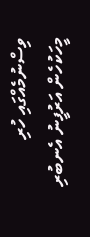ވިސްނުމެއްގައި ހުރި މީހަކުހެން އަރުފީނު އެނބުރި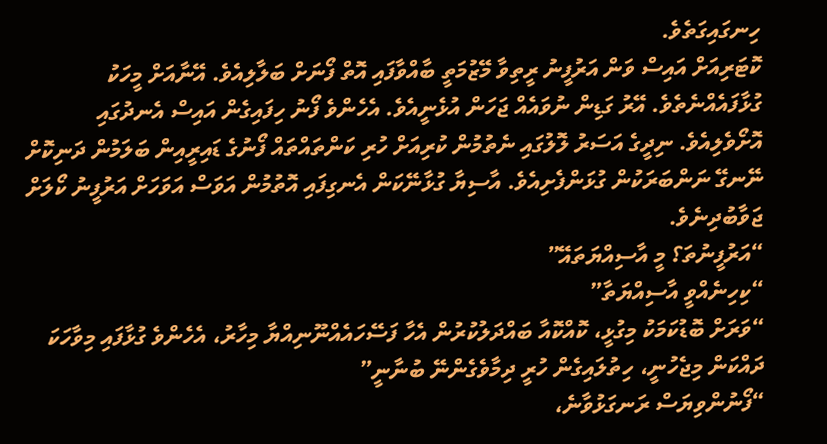ހިނގައިގަތެވެ.
ކޮޓަރިއަށް އައިސް ވަން އަރުފީނު ރީތިވާ މޭޒުމަތީ ބާއްވާފައި އޮތް ފޯނަށް ބަލާލިއެވެ. އޭނާއަށް މީހަކު ގުޅާފައެއްނެތެވެ. އޭރު ގަޑިން ނުވައެއް ޖަހަން އުޅެނީއެވެ. އެހެންވެ ފޯނު ހިފައިގެން އައިސް އެނދުގައި އޮށޯވެލިއެވެ. ނިދީގެ އަސަރު ލޮލުގައި ނެތުމުން ކުރިއަށް ހުރި ކަންތައްތައް ފޯނުގެ ޑައިރީއިން ބަލަމުން ދަނިކޮށް ނޭނގޭ ނަންބަރަކުން ގުޅަންފެށިއެވެ. އާސިޔާ ގުޅާނޭކަން އެނގިފައި އޮތުމުން އަވަސް އަވަހަށް އަރުފީނު ކޯލަށް ޖަވާބުދިނެވެ.
“އަރުފީނުތަ؟ މީ އާސިއްޔަތައޭ”
“ކިހިނެއްވީ އާސިއްޔަތާ”
“ވަރަށް ބޮޑުކަމަކު މިގުޅީ، ކޮއްކޮއާ ބައްދަލުކުރުން އެހާ ފަސޭހައެއްނޫނިއްޔާ މިހާރު، އެހެންވެ ގުޅާފައި މިވާހަކަ ދައްކަން މިޖެހުނީ، ހިތުލައިގެން ހުރީ ދިމާވެގެންނޭ ބުނާނީ”
“ފޯނުންވިޔަސް ރަނގަޅުވާނެ،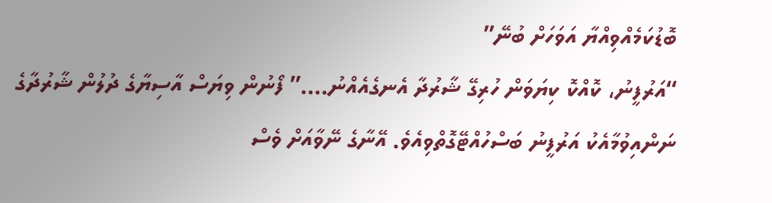ބޮޑުކަމެއްވިއްޔާ އަވަހަށް ބުނޭ”
“އަރުފީނު، ކޮއްކޮ ކިޔަވަން ހުރިގޭ ޝާރުދާ އެނގެއެއްނު….” ފޯނުން ވިޔަސް އާސިޔާގެ ދުލުން ޝާރުދާގެ ނަންއިވުމާއެކު އަރުފީނު ބަސްހުއްޓޭގޮތްވިއެވެ. އޭނާގެ ނޭވާއަށް ވެސް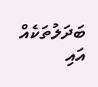ބަދަލުތަކެއް އައި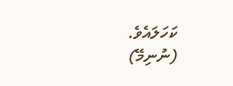ކަހަލައެވެ.
(ނުނިމޭ)